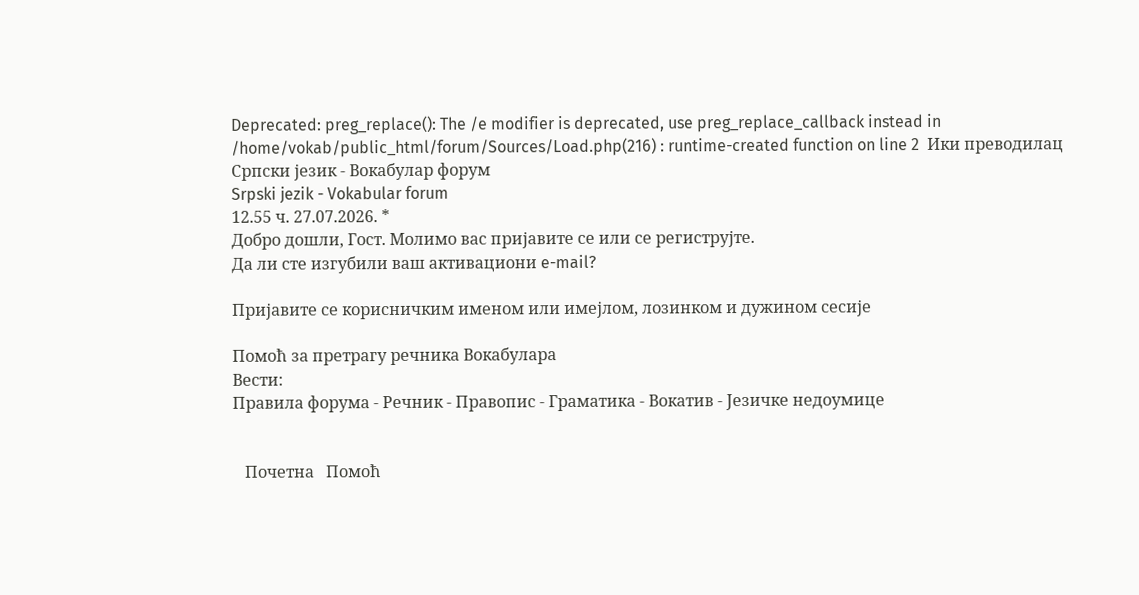Deprecated: preg_replace(): The /e modifier is deprecated, use preg_replace_callback instead in /home/vokab/public_html/forum/Sources/Load.php(216) : runtime-created function on line 2  Ики преводилац
Српски језик - Вокабулар форум
Srpski jezik - Vokabular forum
12.55 ч. 27.07.2026. *
Добро дошли, Гост. Молимо вас пријавите се или се региструјте.
Да ли сте изгубили ваш активациони e-mail?

Пријавите се корисничким именом или имејлом, лозинком и дужином сесије

Помоћ за претрагу речника Вокабулара
Вести:
Правила форума - Речник - Правопис - Граматика - Вокатив - Језичке недоумице


   Почетна   Помоћ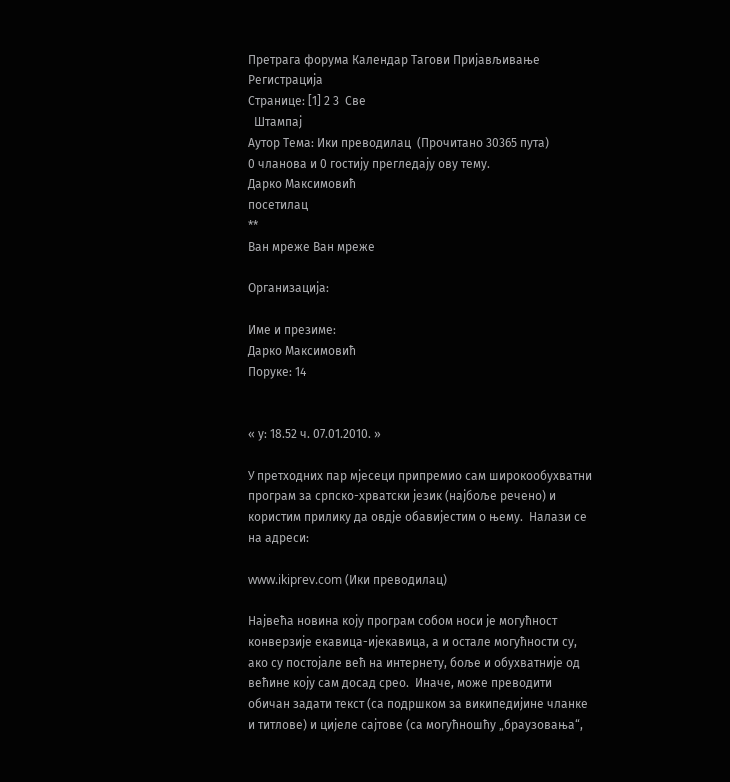Претрага форума Календар Тагови Пријављивање Регистрација
Странице: [1] 2 3  Све
  Штампај
Аутор Тема: Ики преводилац  (Прочитано 30365 пута)
0 чланова и 0 гостију прегледају ову тему.
Дарко Максимовић
посетилац
**
Ван мреже Ван мреже

Организација:

Име и презиме:
Дарко Максимовић
Поруке: 14


« у: 18.52 ч. 07.01.2010. »

У претходних пар мјесеци припремио сам широкообухватни програм за српско-хрватски језик (најбоље речено) и користим прилику да овдје обавијестим о њему.  Налази се на адреси:

www.ikiprev.com (Ики преводилац)

Највећа новина коју програм собом носи је могућност конверзије екавица-ијекавица, а и остале могућности су, ако су постојале већ на интернету, боље и обухватније од већине коју сам досад срео.  Иначе, може преводити обичан задати текст (са подршком за википедијине чланке и титлове) и цијеле сајтове (са могућношћу „браузовања“,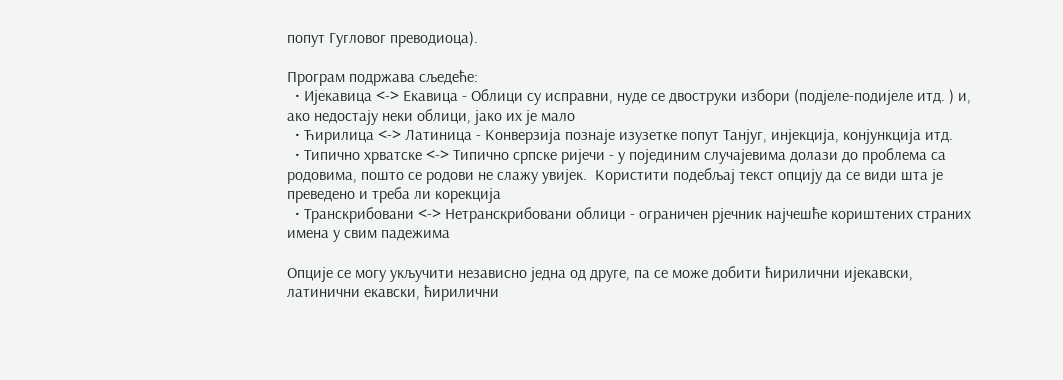попут Гугловог преводиоца).

Програм подржава сљедеће:
  • Ијекавица <-> Екавица - Облици су исправни, нуде се двоструки избори (подјеле-подијеле итд. ) и, ако недостају неки облици, јако их је мало
  • Ћирилица <-> Латиница - Конверзија познаје изузетке попут Танјуг, инјекција, конјункција итд.
  • Типично хрватске <-> Типично српске ријечи - у појединим случајевима долази до проблема са родовима, пошто се родови не слажу увијек.  Користити подебљај текст опцију да се види шта је преведено и треба ли корекција
  • Транскрибовани <-> Нетранскрибовани облици - ограничен рјечник најчешће кориштених страних имена у свим падежима

Опције се могу укључити независно једна од друге, па се може добити ћирилични ијекавски, латинични екавски, ћирилични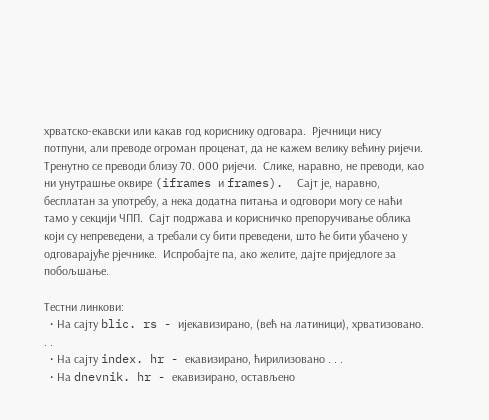хрватско-екавски или какав год кориснику одговара.  Рјечници нису потпуни, али преводе огроман проценат, да не кажем велику већину ријечи.  Тренутно се преводи близу 70. 000 ријечи.  Слике, наравно, не преводи, као ни унутрашње оквире (iframes и frames).  Сајт је, наравно, бесплатан за употребу, а нека додатна питања и одговори могу се наћи тамо у секцији ЧПП.  Сајт подржава и корисничко препоручивање облика који су непреведени, а требали су бити преведени, што ће бити убачено у одговарајуће рјечнике.  Испробајте па, ако желите, дајте приједлоге за побољшање.

Тестни линкови:
  • На сајту blic. rs - ијекавизирано, (већ на латиници), хрватизовано. . .
  • На сајту index. hr - екавизирано, ћирилизовано . . .
  • На dnevnik. hr - екавизирано, остављено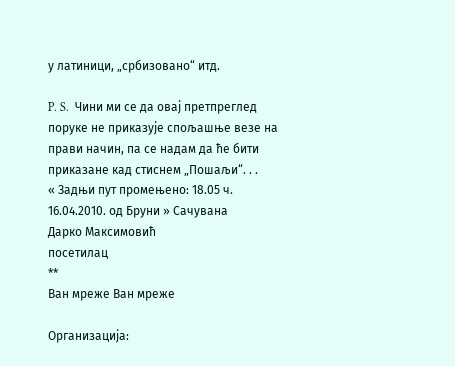у латиници, „србизовано“ итд.

P. S.  Чини ми се да овај претпреглед поруке не приказује спољашње везе на прави начин, па се надам да ће бити приказане кад стиснем „Пошаљи“. . .
« Задњи пут промењено: 18.05 ч. 16.04.2010. од Бруни » Сачувана
Дарко Максимовић
посетилац
**
Ван мреже Ван мреже

Организација: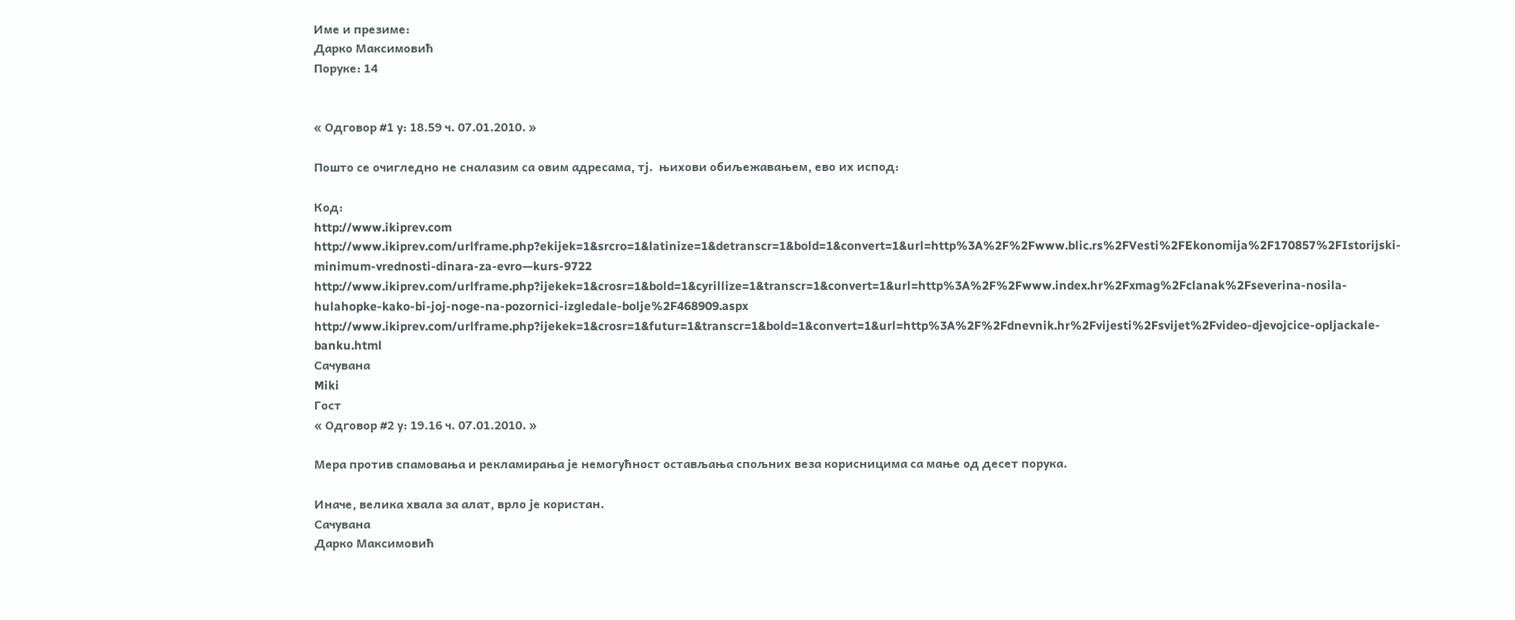Име и презиме:
Дарко Максимовић
Поруке: 14


« Одговор #1 у: 18.59 ч. 07.01.2010. »

Пошто се очигледно не сналазим са овим адресама, тј.  њихови обиљежавањем, ево их испод:

Код:
http://www.ikiprev.com
http://www.ikiprev.com/urlframe.php?ekijek=1&srcro=1&latinize=1&detranscr=1&bold=1&convert=1&url=http%3A%2F%2Fwww.blic.rs%2FVesti%2FEkonomija%2F170857%2FIstorijski-minimum-vrednosti-dinara-za-evro—kurs-9722
http://www.ikiprev.com/urlframe.php?ijekek=1&crosr=1&bold=1&cyrillize=1&transcr=1&convert=1&url=http%3A%2F%2Fwww.index.hr%2Fxmag%2Fclanak%2Fseverina-nosila-hulahopke-kako-bi-joj-noge-na-pozornici-izgledale-bolje%2F468909.aspx
http://www.ikiprev.com/urlframe.php?ijekek=1&crosr=1&futur=1&transcr=1&bold=1&convert=1&url=http%3A%2F%2Fdnevnik.hr%2Fvijesti%2Fsvijet%2Fvideo-djevojcice-opljackale-banku.html
Сачувана
Miki
Гост
« Одговор #2 у: 19.16 ч. 07.01.2010. »

Мера против спамовања и рекламирања је немогућност остављања спољних веза корисницима са мање од десет порука.

Иначе, велика хвала за алат, врло је користан.
Сачувана
Дарко Максимовић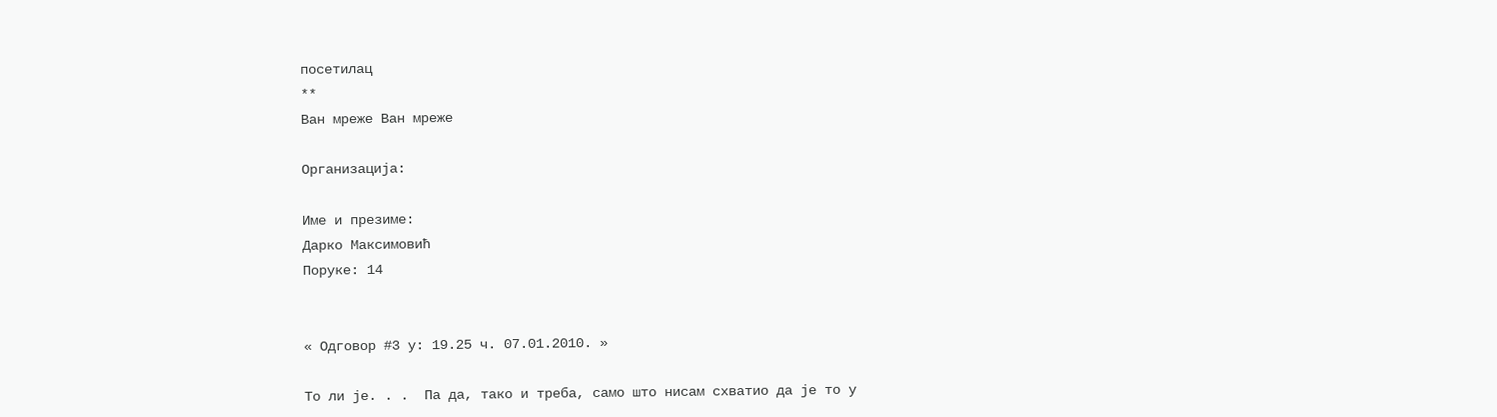посетилац
**
Ван мреже Ван мреже

Организација:

Име и презиме:
Дарко Максимовић
Поруке: 14


« Одговор #3 у: 19.25 ч. 07.01.2010. »

То ли је. . .  Па да, тако и треба, само што нисам схватио да је то у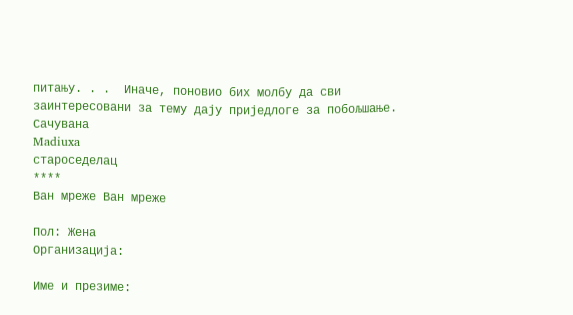питању. . .  Иначе, поновио бих молбу да сви заинтересовани за тему дају приједлоге за побољшање.
Сачувана
Madiuxa
староседелац
****
Ван мреже Ван мреже

Пол: Жена
Организација:

Име и презиме: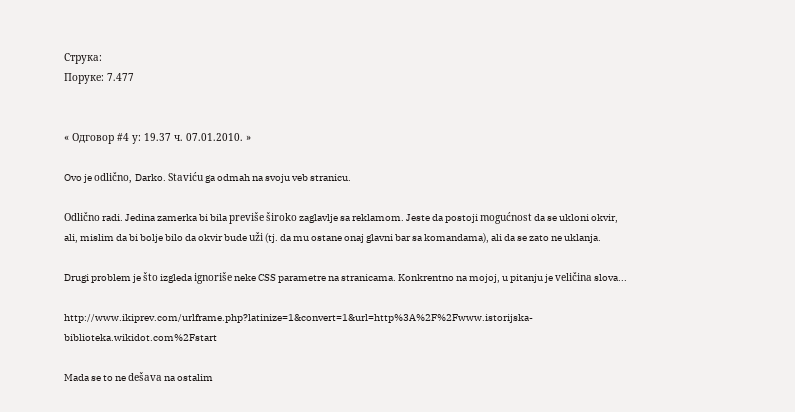Струка:
Поруке: 7.477


« Одговор #4 у: 19.37 ч. 07.01.2010. »

Ovo je odlično, Darko. Staviću ga odmah na svoju veb stranicu.

Odlično radi. Jedina zamerka bi bila previše široko zaglavlje sa reklamom. Jeste da postoji mogućnost da se ukloni okvir, ali, mislim da bi bolje bilo da okvir bude uži (tj. da mu ostane onaj glavni bar sa komandama), ali da se zato ne uklanja.

Drugi problem je što izgleda ignoriše neke CSS parametre na stranicama. Konkrentno na mojoj, u pitanju je veličina slova...

http://www.ikiprev.com/urlframe.php?latinize=1&convert=1&url=http%3A%2F%2Fwww.istorijska-biblioteka.wikidot.com%2Fstart

Mada se to ne dešava na ostalim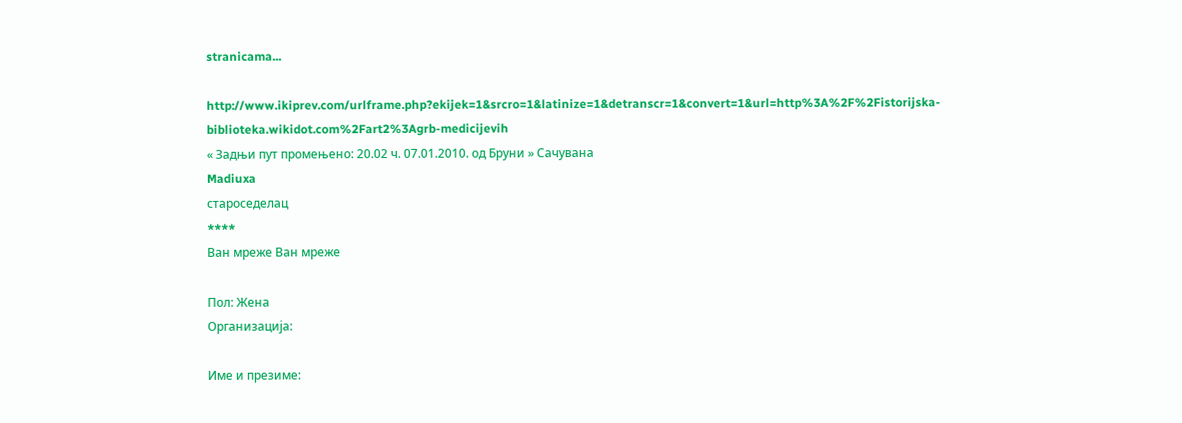stranicama...

http://www.ikiprev.com/urlframe.php?ekijek=1&srcro=1&latinize=1&detranscr=1&convert=1&url=http%3A%2F%2Fistorijska-biblioteka.wikidot.com%2Fart2%3Agrb-medicijevih
« Задњи пут промењено: 20.02 ч. 07.01.2010. од Бруни » Сачувана
Madiuxa
староседелац
****
Ван мреже Ван мреже

Пол: Жена
Организација:

Име и презиме: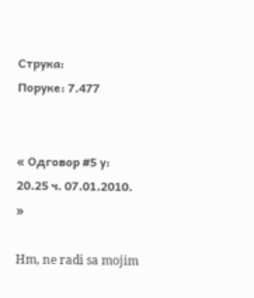Струка:
Поруке: 7.477


« Одговор #5 у: 20.25 ч. 07.01.2010. »

Hm, ne radi sa mojim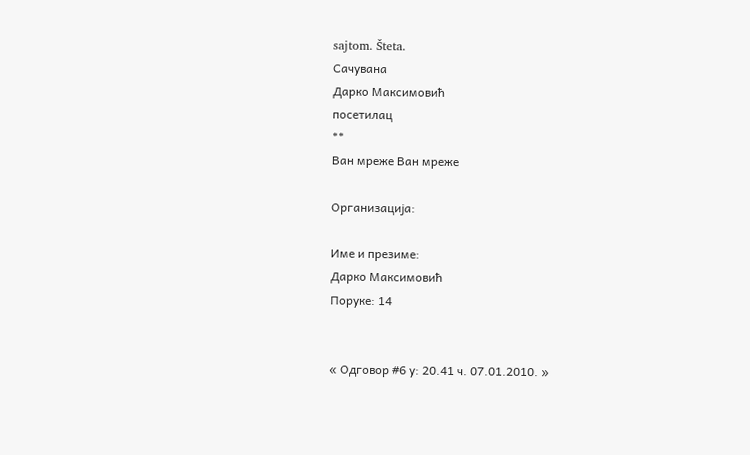sajtom. Šteta.
Сачувана
Дарко Максимовић
посетилац
**
Ван мреже Ван мреже

Организација:

Име и презиме:
Дарко Максимовић
Поруке: 14


« Одговор #6 у: 20.41 ч. 07.01.2010. »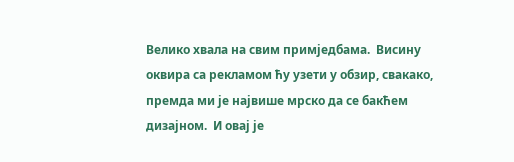Велико хвала на свим примједбама.  Висину оквира са рекламом ћу узети у обзир, свакако, премда ми је највише мрско да се бакћем дизајном.  И овај је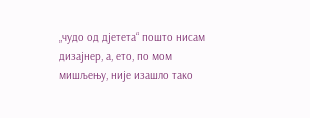„чудо од дјетета“ пошто нисам дизајнер, а, ето, по мом мишљењу, није изашло тако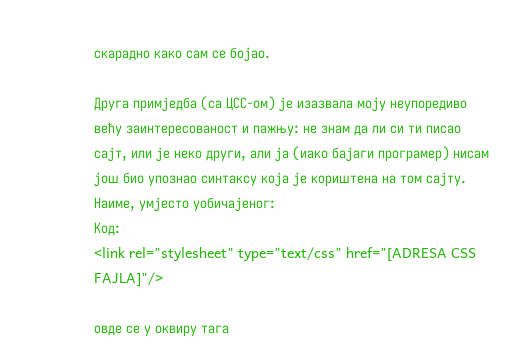скарадно како сам се бојао.

Друга примједба (са ЦСС-ом) је изазвала моју неупоредивo већу заинтересованост и пажњу: не знам да ли си ти писао сајт, или је неко други, али ја (иако бајаги програмер) нисам још био упознао синтаксу која је кориштена на том сајту.  Наиме, умјесто уобичајеног:
Код:
<link rel="stylesheet" type="text/css" href="[ADRESA CSS FAJLA]"/>

овде се у оквиру тага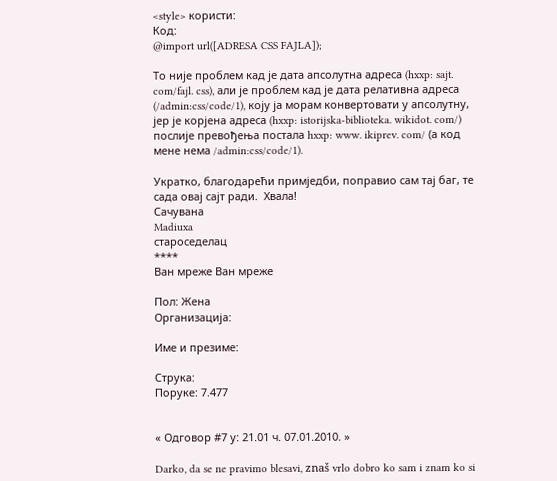<style> користи:
Код:
@import url([ADRESA CSS FAJLA]);

То није проблем кад је дата апсолутна адреса (hxxp: sajt. com/fajl. css), али је проблем кад је дата релативна адреса (/admin:css/code/1), коју ја морам конвертовати у апсолутну, јер је корјена адреса (hxxp: istorijska-biblioteka. wikidot. com/) послије превођења постала hxxp: www. ikiprev. com/ (а код мене нема /admin:css/code/1).

Укратко, благодарећи примједби, поправио сам тај баг, те сада овај сајт ради.  Хвала!
Сачувана
Madiuxa
староседелац
****
Ван мреже Ван мреже

Пол: Жена
Организација:

Име и презиме:

Струка:
Поруке: 7.477


« Одговор #7 у: 21.01 ч. 07.01.2010. »

Darko, da se ne pravimo blesavi, znaš vrlo dobro ko sam i znam ko si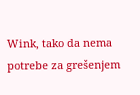Wink, tako da nema potrebe za grešenjem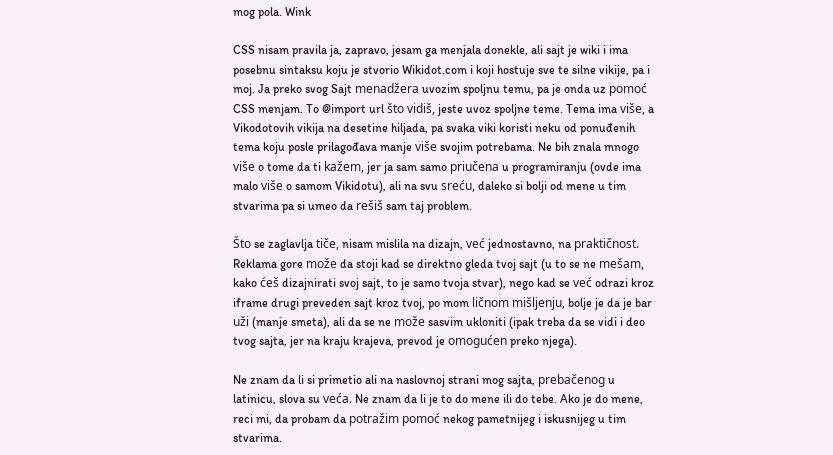mog pola. Wink

CSS nisam pravila ja, zapravo, jesam ga menjala donekle, ali sajt je wiki i ima posebnu sintaksu koju je stvorio Wikidot.com i koji hostuje sve te silne vikije, pa i moj. Ja preko svog Sajt menadžera uvozim spoljnu temu, pa je onda uz pomoć CSS menjam. To @import url što vidiš, jeste uvoz spoljne teme. Tema ima više, a Vikodotovih vikija na desetine hiljada, pa svaka viki koristi neku od ponuđenih tema koju posle prilagođava manje više svojim potrebama. Ne bih znala mnogo više o tome da ti kažem, jer ja sam samo priučena u programiranju (ovde ima malo više o samom Vikidotu), ali na svu sreću, daleko si bolji od mene u tim stvarima pa si umeo da rešiš sam taj problem.

Što se zaglavlja tiče, nisam mislila na dizajn, već jednostavno, na praktičnost. Reklama gore može da stoji kad se direktno gleda tvoj sajt (u to se ne mešam, kako ćeš dizajnirati svoj sajt, to je samo tvoja stvar), nego kad se već odrazi kroz iframe drugi preveden sajt kroz tvoj, po mom ličnom mišljenju, bolje je da je bar uži (manje smeta), ali da se ne može sasvim ukloniti (ipak treba da se vidi i deo tvog sajta, jer na kraju krajeva, prevod je omogućen preko njega).

Ne znam da li si primetio ali na naslovnoj strani mog sajta, prebačenog u latinicu, slova su veća. Ne znam da li je to do mene ili do tebe. Ako je do mene, reci mi, da probam da potražim pomoć nekog pametnijeg i iskusnijeg u tim stvarima.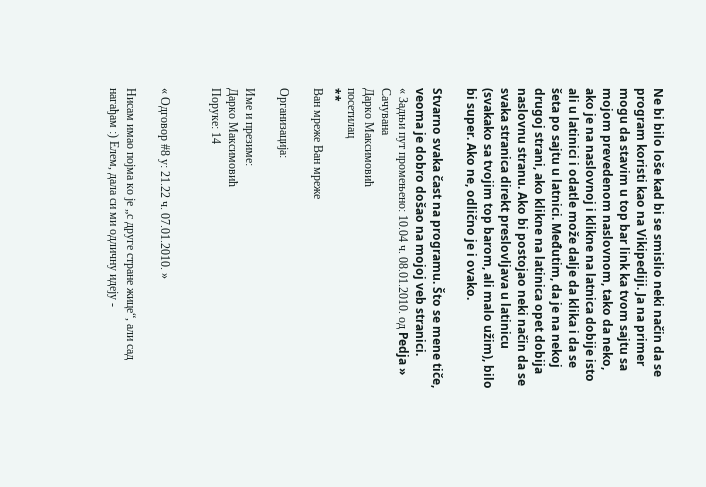Ne bi bilo loše kad bi se smislio neki način da se program koristi kao na Vikipediji. Ja na primer mogu da stavim u top bar link ka tvom sajtu sa mojom prevedenom naslovnom, tako da neko, ako je na naslovnoj i klikne na latnica dobije isto ali u latinici i odatle može dalje da klika i da se šeta po sajtu u latnici. Međutim, da je na nekoj drugoj strani, ako klikne na latinica opet dobija naslovnu stranu. Ako bi postojao neki način da se svaka stranica direkt preslovljava u latinicu (svakako sa tvojim top barom, ali malo užim), bilo bi super. Ako ne, odlično je i ovako.

Stvarno svaka čast na programu. Što se mene tiče, veoma je dobro došao na mojoj veb stranici.
« Задњи пут промењено: 10.04 ч. 08.01.2010. од Pedja » Сачувана
Дарко Максимовић
посетилац
**
Ван мреже Ван мреже

Организација:

Име и презиме:
Дарко Максимовић
Поруке: 14


« Одговор #8 у: 21.22 ч. 07.01.2010. »

Нисам имао појма ко је „с друге стране жице“, али сад нагађам :) Елем, дала си ми одличну идеју -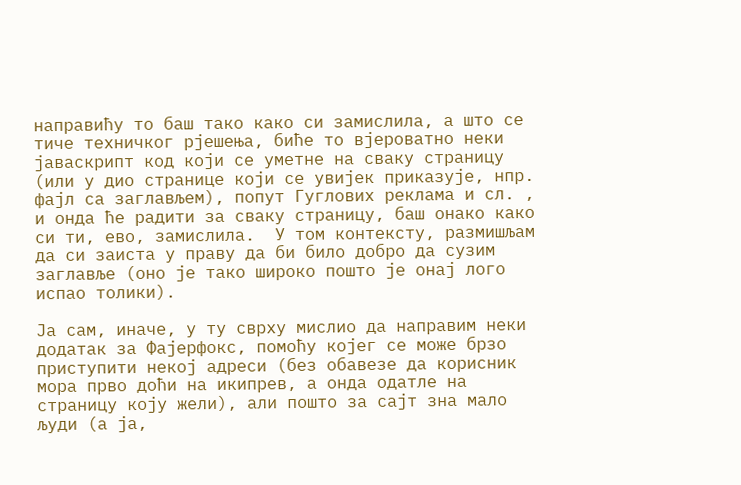направићу то баш тако како си замислила, а што се тиче техничког рјешења, биће то вјероватно неки јаваскрипт код који се уметне на сваку страницу (или у дио странице који се увијек приказује, нпр.  фајл са заглављем), попут Гуглових реклама и сл. , и онда ће радити за сваку страницу, баш онако како си ти, ево, замислила.  У том контексту, размишљам да си заиста у праву да би било добро да сузим заглавље (оно је тако широко пошто је онај лого испао толики).

Ја сам, иначе, у ту сврху мислио да направим неки додатак за Фајерфокс, помоћу којег се може брзо приступити некој адреси (без обавезе да корисник мора прво доћи на икипрев, а онда одатле на страницу коју жели), али пошто за сајт зна мало људи (а ја,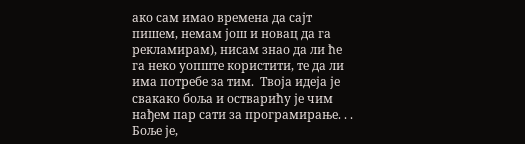ако сам имао времена да сајт пишем, немам још и новац да га рекламирам), нисам знао да ли ће га неко уопште користити, те да ли има потребе за тим.  Твоја идеја је свакако боља и остварићу је чим нађем пар сати за програмирање. . .  Боље је,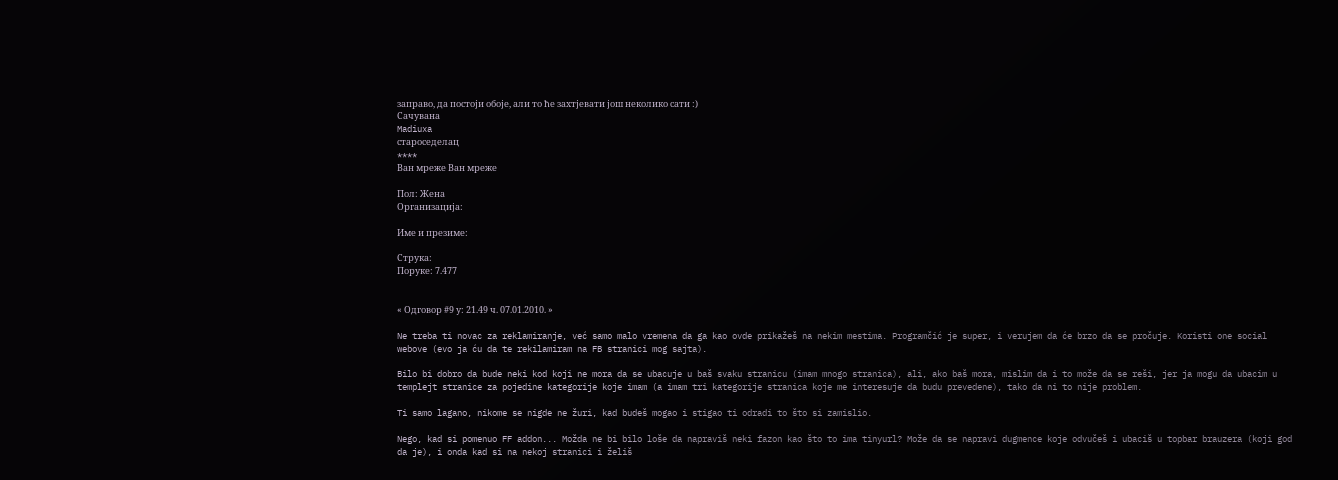заправо, да постоји обоје, али то ће захтјевати још неколико сати :)
Сачувана
Madiuxa
староседелац
****
Ван мреже Ван мреже

Пол: Жена
Организација:

Име и презиме:

Струка:
Поруке: 7.477


« Одговор #9 у: 21.49 ч. 07.01.2010. »

Ne treba ti novac za reklamiranje, već samo malo vremena da ga kao ovde prikažeš na nekim mestima. Programčić je super, i verujem da će brzo da se pročuje. Koristi one social webove (evo ja ću da te rekilamiram na FB stranici mog sajta).

Bilo bi dobro da bude neki kod koji ne mora da se ubacuje u baš svaku stranicu (imam mnogo stranica), ali, ako baš mora, mislim da i to može da se reši, jer ja mogu da ubacim u templejt stranice za pojedine kategorije koje imam (a imam tri kategorije stranica koje me interesuje da budu prevedene), tako da ni to nije problem.

Ti samo lagano, nikome se nigde ne žuri, kad budeš mogao i stigao ti odradi to što si zamislio.

Nego, kad si pomenuo FF addon... Možda ne bi bilo loše da napraviš neki fazon kao što to ima tinyurl? Može da se napravi dugmence koje odvučeš i ubaciš u topbar brauzera (koji god da je), i onda kad si na nekoj stranici i želiš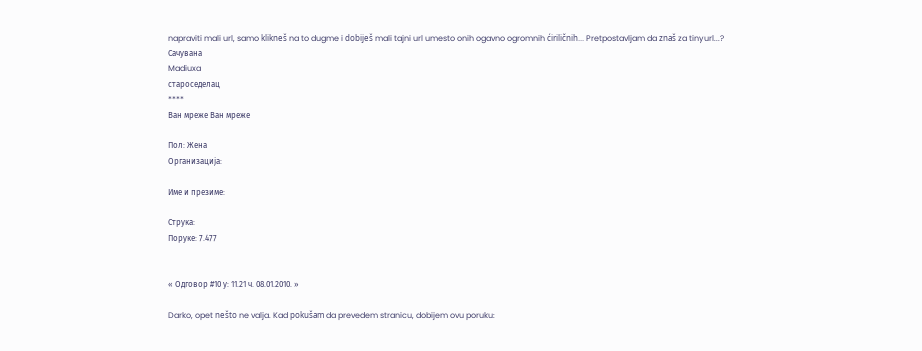napraviti mali url, samo klikneš na to dugme i dobiješ mali tajni url umesto onih ogavno ogromnih ćiriličnih... Pretpostavljam da znaš za tinyurl...?
Сачувана
Madiuxa
староседелац
****
Ван мреже Ван мреже

Пол: Жена
Организација:

Име и презиме:

Струка:
Поруке: 7.477


« Одговор #10 у: 11.21 ч. 08.01.2010. »

Darko, opet nešto ne valja. Kad pokušam da prevedem stranicu, dobijem ovu poruku: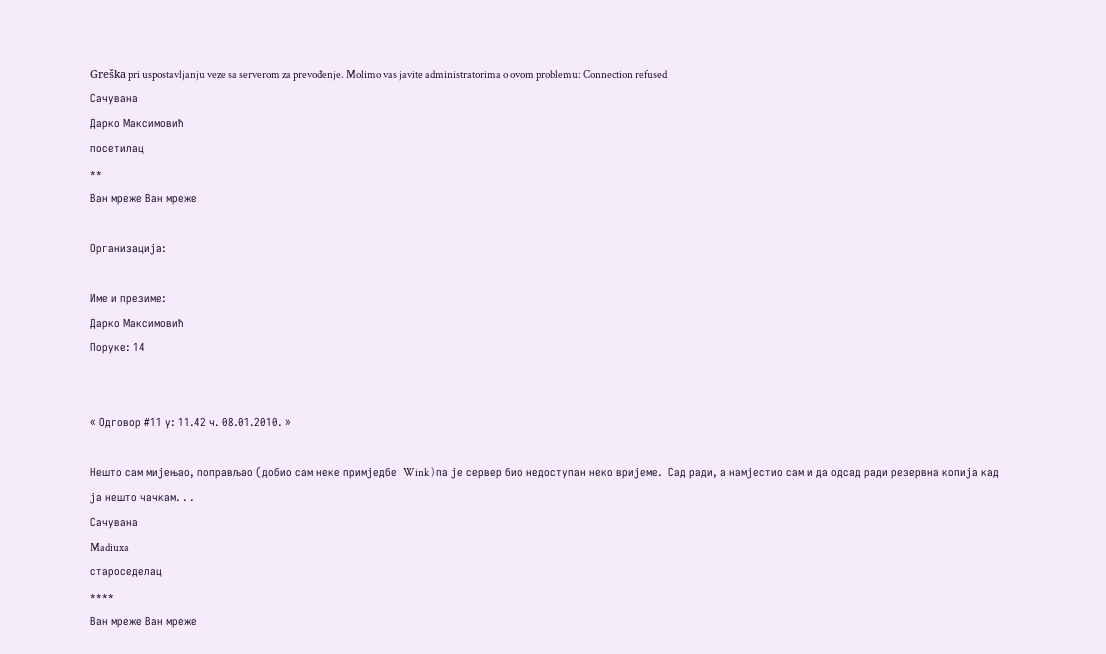Greška pri uspostavljanju veze sa serverom za prevođenje. Molimo vas javite administratorima o ovom problemu: Connection refused
Сачувана
Дарко Максимовић
посетилац
**
Ван мреже Ван мреже

Организација:

Име и презиме:
Дарко Максимовић
Поруке: 14


« Одговор #11 у: 11.42 ч. 08.01.2010. »

Нешто сам мијењао, поправљао (добио сам неке примједбе  Wink ) па је сервер био недоступан неко вријеме.  Сад ради, а намјестио сам и да одсад ради резервна копија кад ја нешто чачкам. . .
Сачувана
Madiuxa
староседелац
****
Ван мреже Ван мреже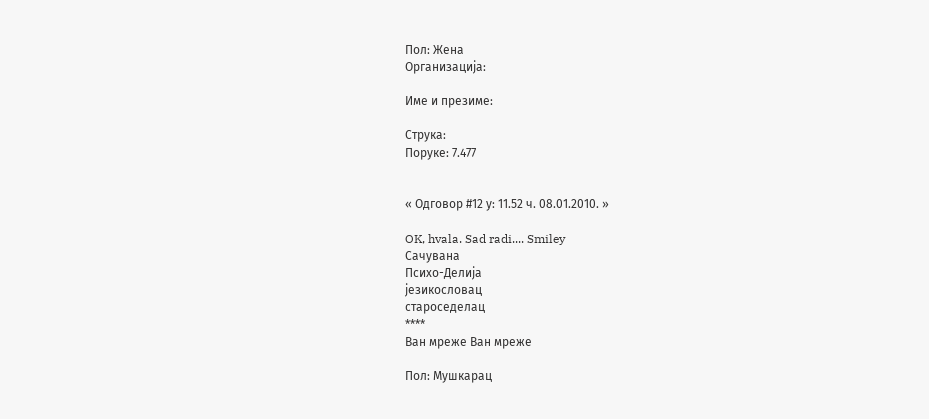Пол: Жена
Организација:

Име и презиме:

Струка:
Поруке: 7.477


« Одговор #12 у: 11.52 ч. 08.01.2010. »

OK, hvala. Sad radi.... Smiley
Сачувана
Психо-Делија
језикословац
староседелац
****
Ван мреже Ван мреже

Пол: Мушкарац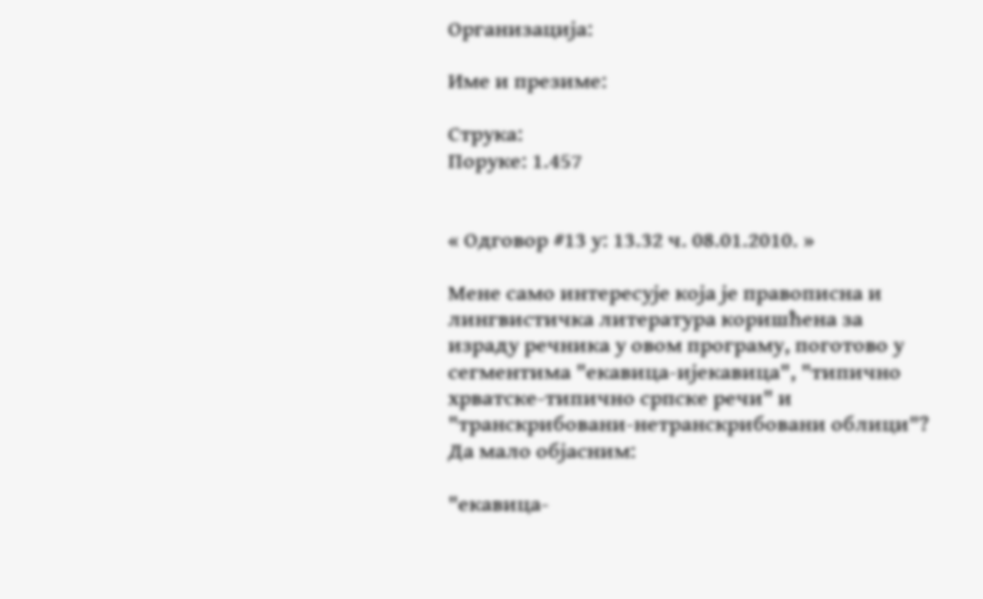Организација:

Име и презиме:

Струка:
Поруке: 1.457


« Одговор #13 у: 13.32 ч. 08.01.2010. »

Мене само интересује која је правописна и лингвистичка литература коришћена за израду речника у овом програму, поготово у сегментима "екавица-ијекавица", "типично хрватске-типично српске речи" и "транскрибовани-нетранскрибовани облици"? Да мало објасним:

"екавица-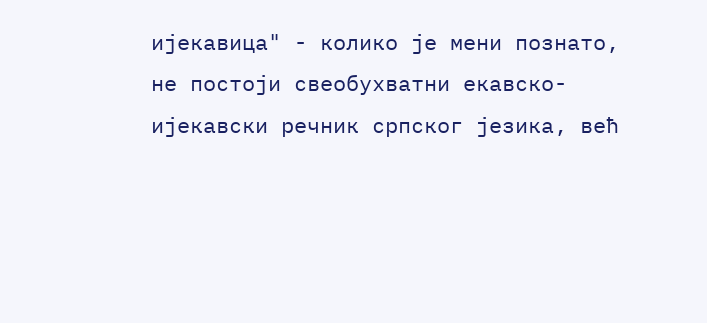ијекавица" - колико је мени познато, не постоји свеобухватни екавско-ијекавски речник српског језика, већ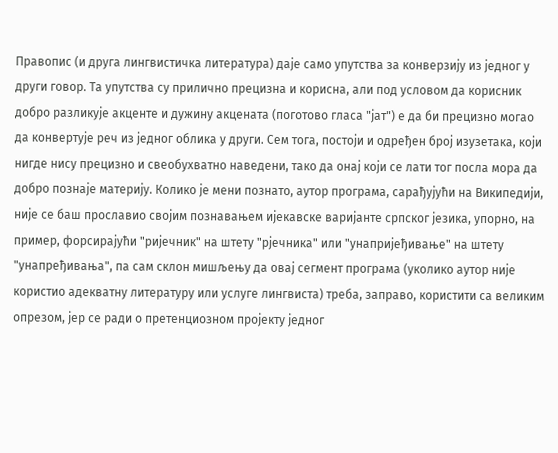Правопис (и друга лингвистичка литература) даје само упутства за конверзију из једног у други говор. Та упутства су прилично прецизна и корисна, али под условом да корисник добро разликује акценте и дужину акцената (поготово гласа "јат") е да би прецизно могао да конвертује реч из једног облика у други. Сем тога, постоји и одређен број изузетака, који нигде нису прецизно и свеобухватно наведени, тако да онај који се лати тог посла мора да добро познаје материју. Колико је мени познато, аутор програма, сарађујући на Википедији, није се баш прославио својим познавањем ијекавске варијанте српског језика, упорно, на пример, форсирајући "ријечник" на штету "рјечника" или "унапријеђивање" на штету "унапређивања", па сам склон мишљењу да овај сегмент програма (уколико аутор није користио адекватну литературу или услуге лингвиста) треба, заправо, користити са великим опрезом, јер се ради о претенциозном пројекту једног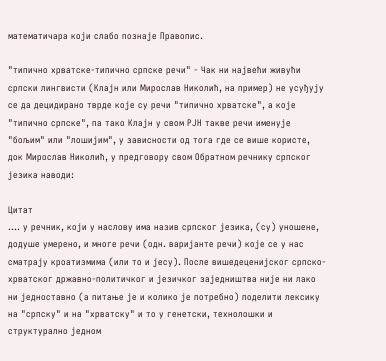математичара који слабо познаје Правопис.

"типично хрватске-типично српске речи" - Чак ни највећи живући српски лингвисти (Клајн или Мирослав Николић, на пример) не усуђују се да децидирано тврде које су речи "типично хрватске", а које "типично српске", па тако Клајн у свом РЈН такве речи именује "бољим" или "лошијим", у зависности од тога где се више користе, док Мирослав Николић, у предговору свом Обратном речнику српског језика наводи:

Цитат
.... у речник, који у наслову има назив српског језика, (су) уношене, додуше умерено, и многе речи (одн. варијанте речи) које се у нас сматрају кроатизмима (или то и јесу). После вишедеценијског српско-хрватског државно-политичког и језичког заједништва није ни лако ни једноставно (а питање је и колико је потребно) поделити лексику на "српску" и на "хрватску" и то у генетски, технолошки и структурално једном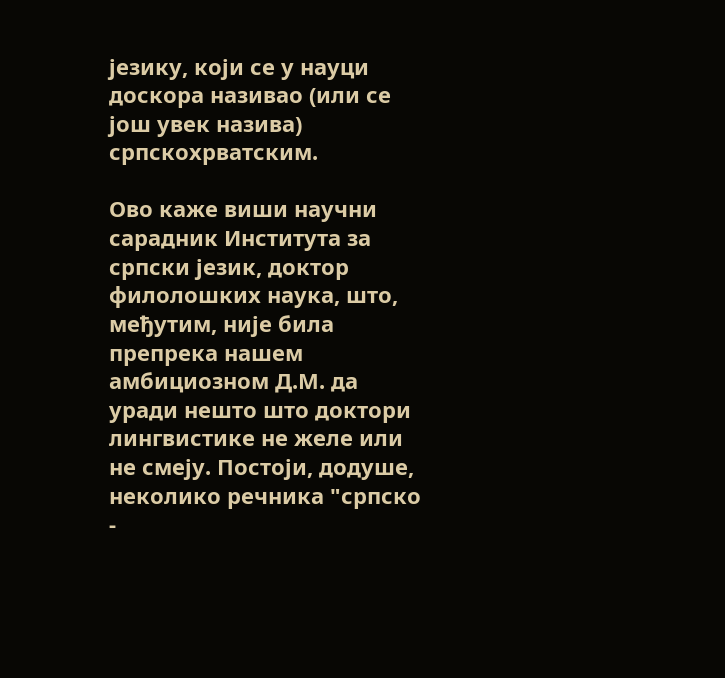језику, који се у науци доскора називао (или се још увек назива) српскохрватским.

Ово каже виши научни сарадник Института за српски језик, доктор филолошких наука, што, међутим, није била препрека нашем амбициозном Д.М. да уради нешто што доктори лингвистике не желе или не смеју. Постоји, додуше, неколико речника "српско -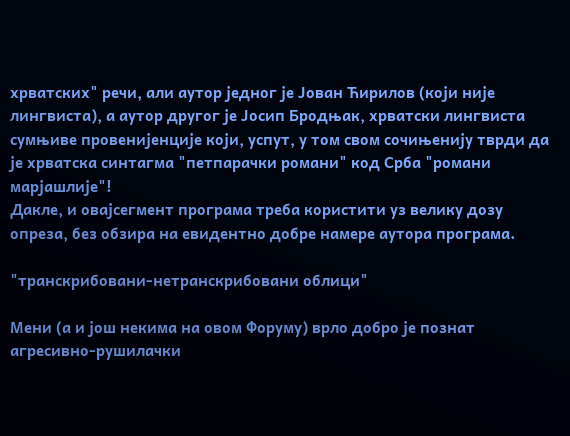хрватских" речи, али аутор једног је Јован Ћирилов (који није лингвиста), а аутор другог је Јосип Бродњак, хрватски лингвиста сумњиве провенијенције који, успут, у том свом сочињенију тврди да је хрватска синтагма "петпарачки романи" код Срба "романи марјашлије"!
Дакле, и овајсегмент програма треба користити уз велику дозу опреза, без обзира на евидентно добре намере аутора програма.

"транскрибовани-нетранскрибовани облици"

Мени (а и још некима на овом Форуму) врло добро је познат агресивно-рушилачки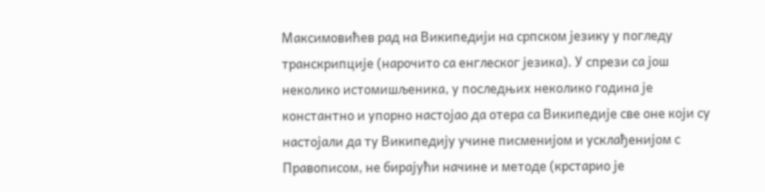Максимовићев рад на Википедији на српском језику у погледу транскрипције (нарочито са енглеског језика). У спрези са још неколико истомишљеника, у последњих неколико година је константно и упорно настојао да отера са Википедије све оне који су настојали да ту Википедију учине писменијом и усклађенијом с Правописом, не бирајући начине и методе (крстарио је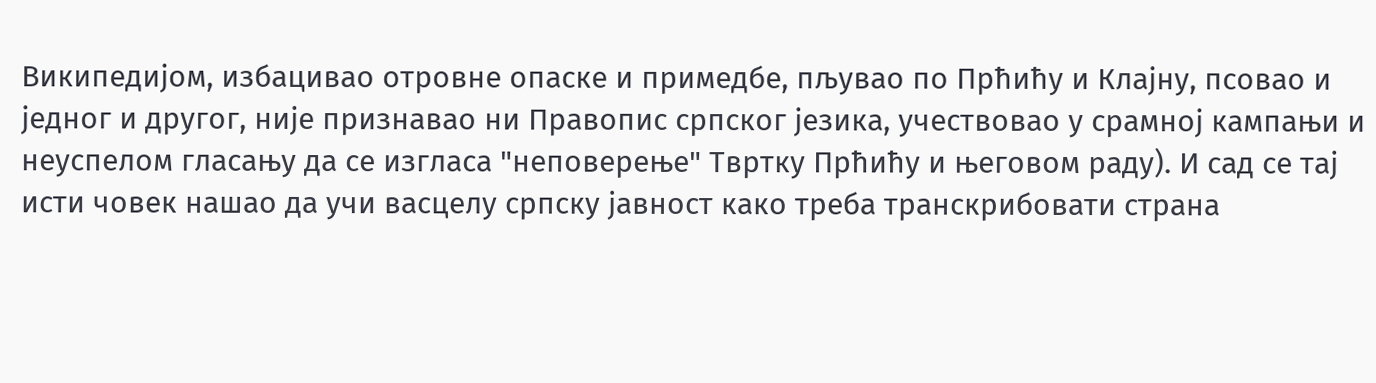Википедијом, избацивао отровне опаске и примедбе, пљувао по Прћићу и Клајну, псовао и једног и другог, није признавао ни Правопис српског језика, учествовао у срамној кампањи и неуспелом гласању да се изгласа "неповерење" Твртку Прћићу и његовом раду). И сад се тај исти човек нашао да учи васцелу српску јавност како треба транскрибовати страна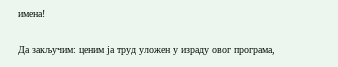имена!


Да закључим: ценим ја труд уложен у израду овог програма,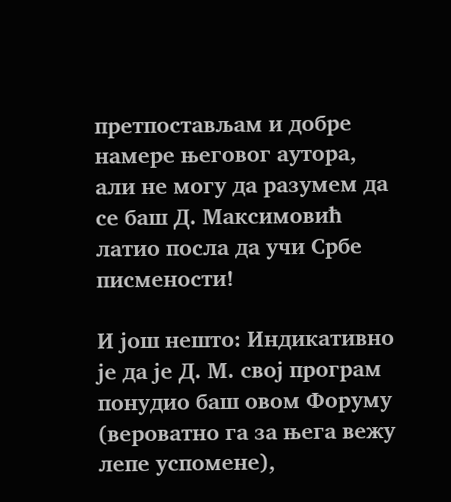претпостављам и добре намере његовог аутора, али не могу да разумем да  се баш Д. Максимовић латио посла да учи Србе писмености!

И још нешто: Индикативно је да је Д. М. свој програм понудио баш овом Форуму (вероватно га за њега вежу лепе успомене),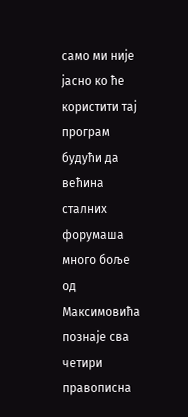само ми није јасно ко ће користити тај програм будући да већина сталних форумаша много боље од Максимовића познаје сва четири правописна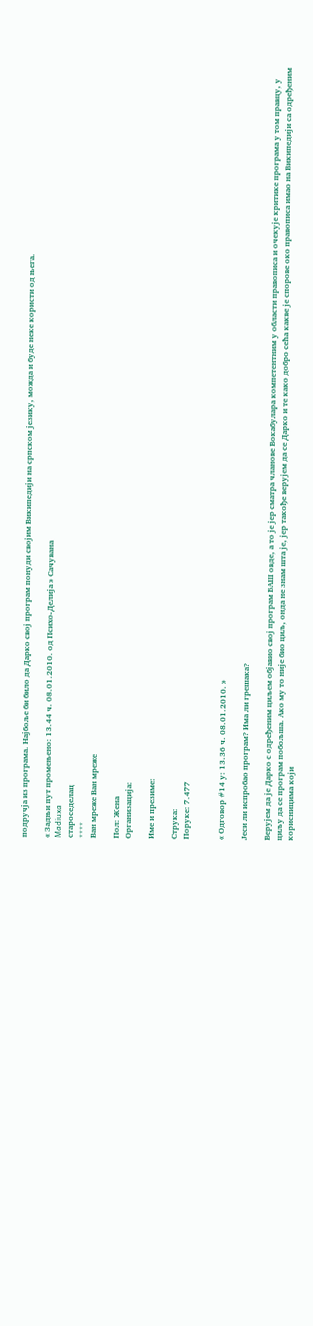подручја из програма. Најбоље би било да Дарко свој програм понуди својим Википедији на српском језику, можда и буде неке користи од њега.

« Задњи пут промењено: 13.44 ч. 08.01.2010. од Психо-Делија » Сачувана
Madiuxa
староседелац
****
Ван мреже Ван мреже

Пол: Жена
Организација:

Име и презиме:

Струка:
Поруке: 7.477


« Одговор #14 у: 13.36 ч. 08.01.2010. »

Јеси ли испробао програм? Има ли грешака?

Верујем да је Дарко с одређеним циљем објавио свој програм БАШ овде, а то је јер сматра чланове Вокабулара компетентним у области правописа и очекује критике програма у том правцу, у циљу да се програм побољша. Ако му то није био циљ, онда не знам шта је, јер такође верујем да се Дарко и те како добро сећа какве је спорове око правописа имао на Википедији са одређеним корисницима који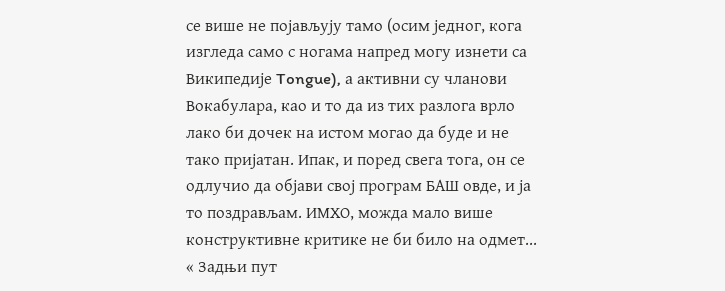се више не појављују тамо (осим једног, кога изгледа само с ногама напред могу изнети са Википедије Tongue), а активни су чланови Вокабулара, као и то да из тих разлога врло лако би дочек на истом могао да буде и не тако пријатан. Ипак, и поред свега тога, он се одлучио да објави свој програм БАШ овде, и ја то поздрављам. ИМХО, можда мало више конструктивне критике не би било на одмет...
« Задњи пут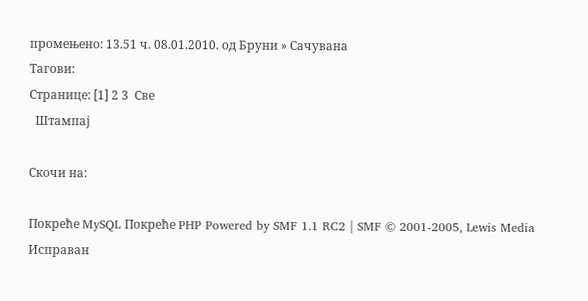промењено: 13.51 ч. 08.01.2010. од Бруни » Сачувана
Тагови:
Странице: [1] 2 3  Све
  Штампај

Скочи на:

Покреће MySQL Покреће PHP Powered by SMF 1.1 RC2 | SMF © 2001-2005, Lewis Media Исправан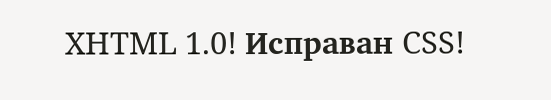XHTML 1.0! Исправан CSS!